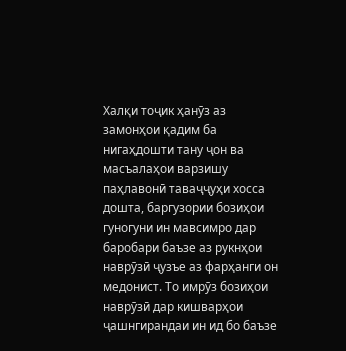Халқи тоҷик ҳанӯз аз замонҳои қадим ба нигаҳдошти тану ҷон ва масъалаҳои варзишу паҳлавонӣ таваҷҷуҳи хосса дошта, баргузории бозиҳои гуногуни ин мавсимро дар баробари баъзе аз рукнҳои наврӯзӣ ҷузъе аз фарҳанги он медонист. То имрӯз бозиҳои наврӯзӣ дар кишварҳои ҷашнгирандаи ин ид бо баъзе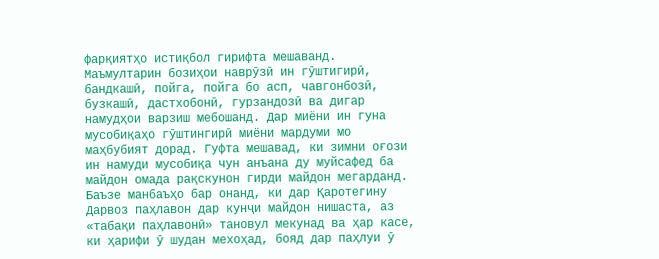фарқиятҳо истиқбол гирифта мешаванд. Маъмултарин бозиҳои наврӯзӣ ин гӯштигирӣ, бандкашӣ, пойга, пойга бо асп, чавгонбозӣ, бузкашӣ, дастхобонӣ, гурзандозӣ ва дигар намудҳои варзиш мебошанд. Дар миёни ин гуна мусобиқаҳо гӯштингирӣ миёни мардуми мо маҳбубият дорад. Гуфта мешавад, ки зимни оғози ин намуди мусобиқа чун анъана ду муйсафед ба майдон омада рақскунон гирди майдон мегарданд. Баъзе манбаъҳо бар онанд, ки дар Қаротегину Дарвоз паҳлавон дар кунҷи майдон нишаста, аз «табақи паҳлавонӣ» тановул мекунад ва ҳар касе, ки ҳарифи ӯ шудан мехоҳад, бояд дар паҳлуи ӯ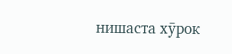нишаста хӯрок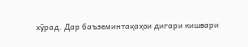хӯрад. Дар баъземинтақаҳои дигари кишвари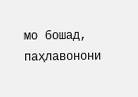мо бошад, паҳлавонони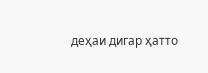деҳаи дигар ҳатто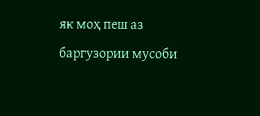як моҳ пеш аз баргузории мусоби